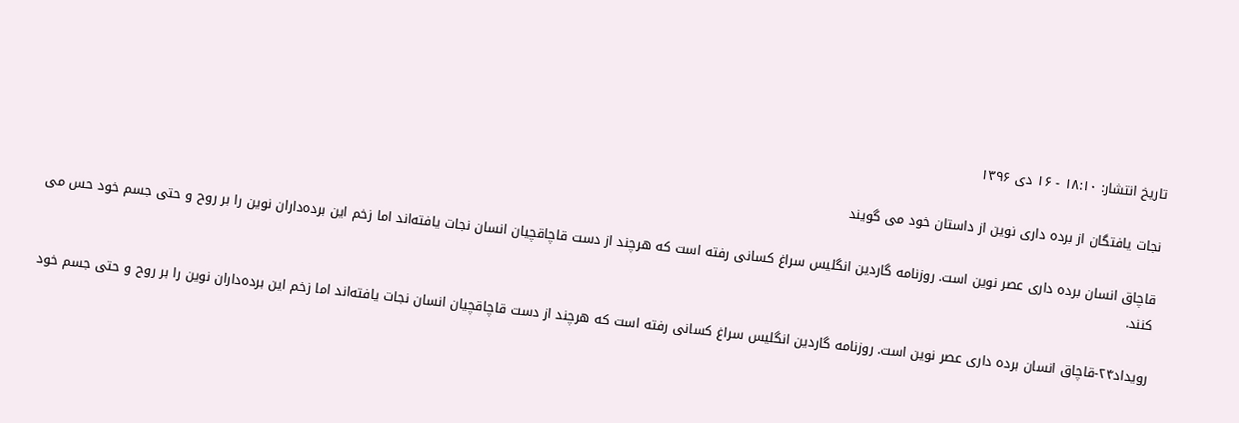تاریخ انتشار: ۱۸:۱۰ - ۱۶ دی ۱۳۹۶

نجات یافتگان از برده داری نوین از داستان خود می گویند

قاچاق انسان برده داری عصر نوین است. روزنامه گاردین انگلیس سراغ کسانی رفته است که هرچند از دست قاچاقچیان انسان نجات یافته‌اند اما زخم این برده‌داران نوین را بر روح و حتی جسم خود حس می کنند.

رویداد۲۴-قاچاق انسان برده داری عصر نوین است. روزنامه گاردین انگلیس سراغ کسانی رفته است که هرچند از دست قاچاقچیان انسان نجات یافته‌اند اما زخم این برده‌داران نوین را بر روح و حتی جسم خود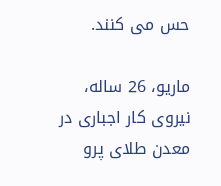حس می کنند.

ماریو، 26 ساله،  نیروی کار اجباری در معدن طلای پرو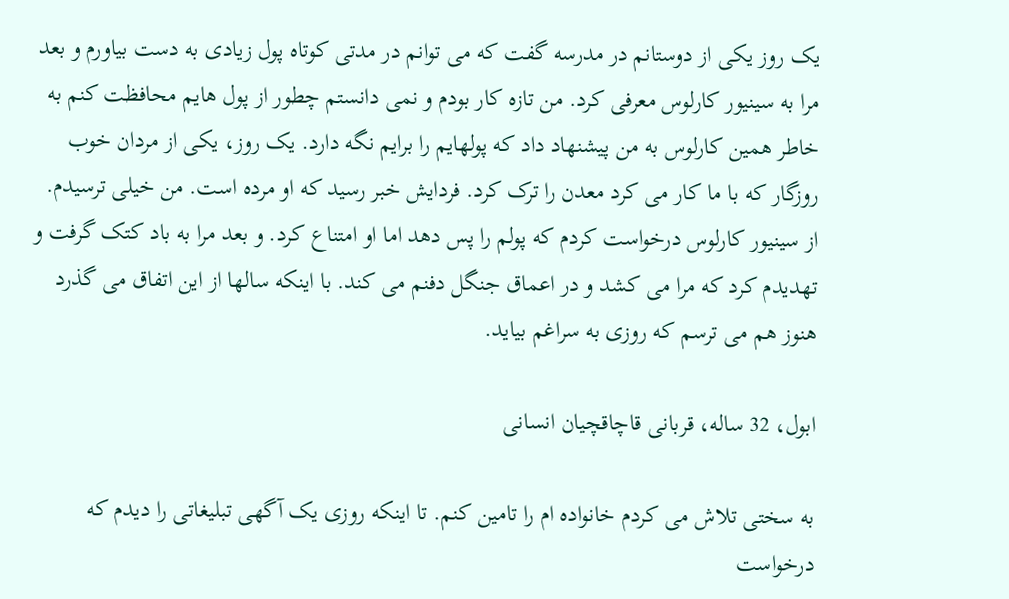یک روز یکی از دوستانم در مدرسه گفت که می توانم در مدتی کوتاه پول زیادی به دست بیاورم و بعد مرا به سینیور کارلوس معرفی کرد. من تازه کار بودم و نمی دانستم چطور از پول هایم محافظت کنم به خاطر همین کارلوس به من پیشنهاد داد که پولهایم را برایم نگه دارد. یک روز، یکی از مردان خوب روزگار که با ما کار می کرد معدن را ترک کرد. فردایش خبر رسید که او مرده است. من خیلی ترسیدم. از سینیور کارلوس درخواست کردم که پولم را پس دهد اما او امتناع کرد. و بعد مرا به باد کتک گرفت و تهدیدم کرد که مرا می کشد و در اعماق جنگل دفنم می کند. با اینکه سالها از این اتفاق می گذرد هنوز هم می ترسم که روزی به سراغم بیاید.

ابول، 32 ساله، قربانی قاچاقچیان انسانی

به سختی تلاش می کردم خانواده ام را تامین کنم. تا اینکه روزی یک آگهی تبلیغاتی را دیدم که درخواست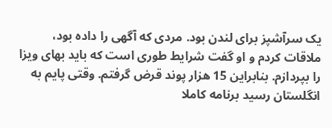یک سرآشپز برای لندن بود. مردی که آگهی را داده بود، ملاقات کردم و او گفت شرایط طوری است که باید بهای ویزا را بپردازم. بنابراین 15 هزار پوند قرض گرفتم. وقتی پایم به انگلستان رسید برنامه کاملا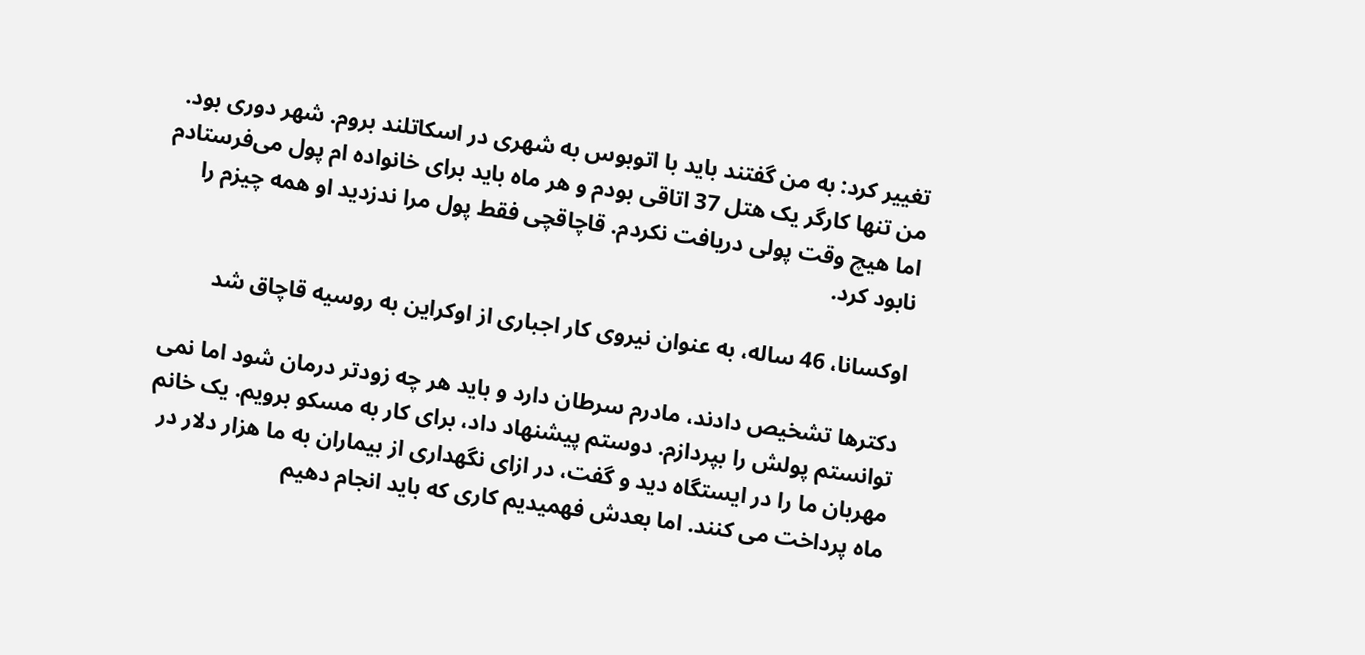تغییر کرد: به من گفتند باید با اتوبوس به شهری در اسکاتلند بروم. شهر دوری بود. من تنها کارگر یک هتل 37 اتاقی بودم و هر ماه باید برای خانواده ام پول می‌فرستادم اما هیچ وقت پولی دریافت نکردم. قاچاقچی فقط پول مرا ندزدید او همه چیزم را نابود کرد.

اوکسانا، 46 ساله، به عنوان نیروی کار اجباری از اوکراین به روسیه قاچاق شد

دکترها تشخیص دادند، مادرم سرطان دارد و باید هر چه زودتر درمان شود اما نمی توانستم پولش را بپردازم. دوستم پیشنهاد داد، برای کار به مسکو برویم. یک خانم مهربان ما را در ایستگاه دید و گفت، در ازای نگهداری از بیماران به ما هزار دلار در ماه پرداخت می کنند. اما بعدش فهمیدیم کاری که باید انجام دهیم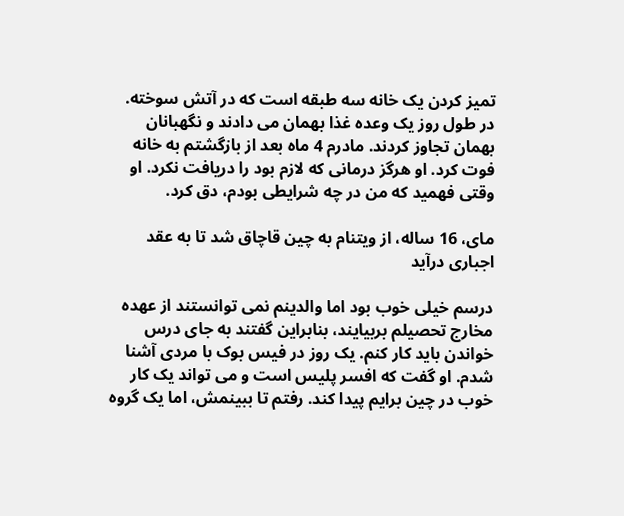تمیز کردن یک خانه سه طبقه است که در آتش سوخته. در طول روز یک وعده غذا بهمان می دادند و نگهبانان بهمان تجاوز کردند. مادرم 4 ماه بعد از بازگشتم به خانه فوت کرد. او هرگز درمانی که لازم بود را دریافت نکرد. او وقتی فهمید که من در چه شرایطی بودم، دق کرد.

مای، 16 ساله، از ویتنام به چین قاچاق شد تا به عقد اجباری درآید

درسم خیلی خوب بود اما والدینم نمی توانستند از عهده مخارج تحصیلم بربیایند، بنابراین گفتند به جای درس خواندن باید کار کنم. یک روز در فیس بوک با مردی آشنا شدم. او گفت که افسر پلیس است و می تواند یک کار خوب در چین برایم پیدا کند. رفتم تا ببینمش، اما یک گروه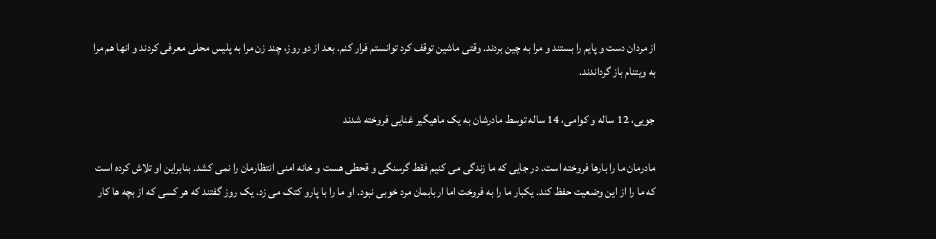از مردان دست و پایم را بستند و مرا به چین بردند. وقتی ماشین توقف کرد توانستم فرار کنم. بعد از دو روز، چند زن مرا به پلیس محلی معرفی کردند و انها هم مرا به ویتنام باز گرداندند.

جویی، 12 ساله و کوامی، 14 ساله توسط مادرشان به یک ماهیگیر غنایی فروخته شدند

مادرمان ما را بارها فروخته است. در جایی که ما زندگی می کنیم فقط گرسنگی و قحطی هست و خانه امنی انتظارمان را نمی کشد. بنابراین او تلاش کرده است که ما را از این وضعیت حفظ کند. یکبار ما را به فروخت اما اربابمان مرد خوبی نبود. او ما را با پارو کتک می زد. یک روز گفتند که هر کسی که از بچه ها کار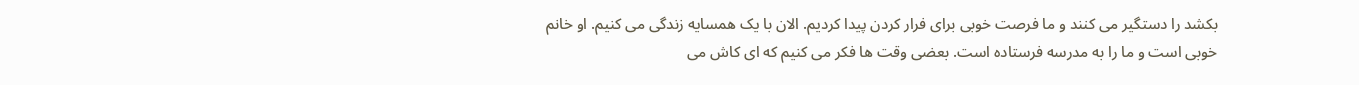بکشد را دستگیر می کنند و ما فرصت خوبی برای فرار کردن پیدا کردیم. الان با یک همسایه زندگی می کنیم. او خانم خوبی است و ما را به مدرسه فرستاده است. بعضی وقت ها فکر می کنیم که ای کاش می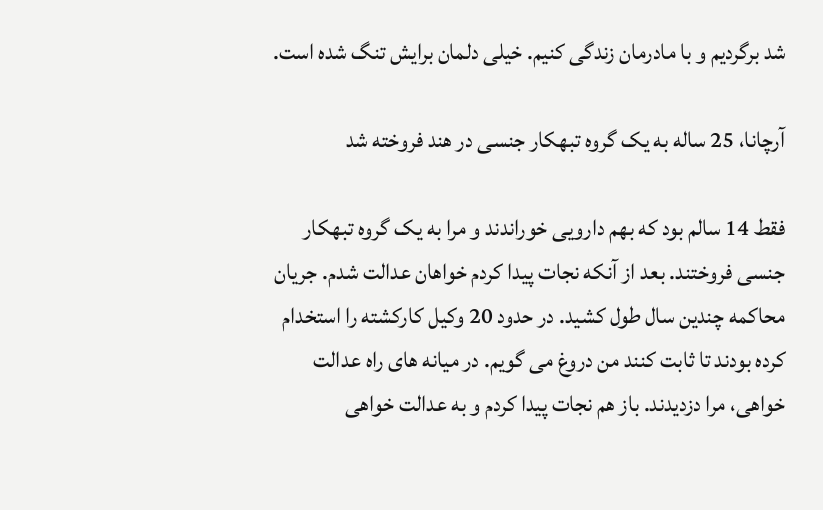شد برگردیم و با مادرمان زندگی کنیم. خیلی دلمان برایش تنگ شده است.

آرچانا، 25 ساله به یک گروه تبهکار جنسی در هند فروخته شد

فقط 14 سالم بود که بهم دارویی خوراندند و مرا به یک گروه تبهکار جنسی فروختند. بعد از آنکه نجات پیدا کردم خواهان عدالت شدم. جریان محاکمه چندین سال طول کشید. در حدود 20 وکیل کارکشته را استخدام کرده بودند تا ثابت کنند من دروغ می گویم. در میانه های راه عدالت خواهی، مرا دزدیدند. باز هم نجات پیدا کردم و به عدالت خواهی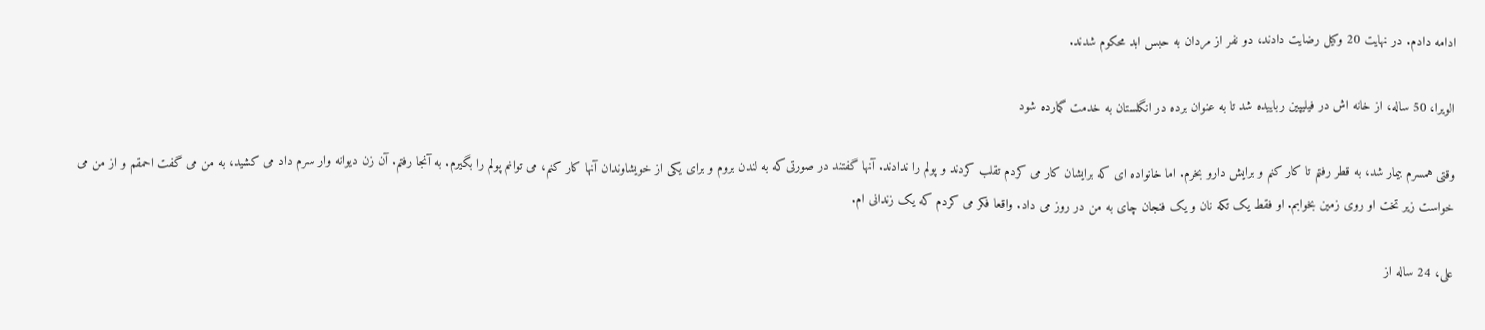ادامه دادم. در نهایت 20 وکیل رضایت دادند، دو نفر از مردان به حبس ابد محکوم شدند.

الویرا، 50 ساله، از خانه اش در فیلیپین رباییده شد تا به عنوان برده در انگلستان به خدمت گمارده شود

وقتی همسرم بیمار شد، به قطر رفتم تا کار کنم و برایش دارو بخرم. اما خانواده ای که برایشان کار می کردم تقلب کردند و پولم را ندادند. آنها گفتند در صورتی‌که به لندن بروم و برای یکی از خویشاوندان آنها کار کنم، می توانم پولم را بگیرم. به آنجا رفتم. آن زن دیوانه وار سرم داد می کشید، به من می گفت احمقم و از من می خواست زیر تخت او روی زمین بخوابم. او فقط یک تکه نان و یک فنجان چای به من در روز می داد. واقعا فکر می کردم که یک زندانی ام.

علی، 24 ساله از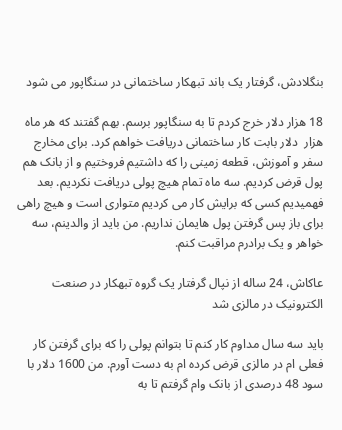بنگلادش، گرفتار یک باند تبهکار ساختمانی در سنگاپور می شود

18 هزار دلار خرج کردم تا به سنگاپور برسم. بهم گفتند که هر ماه هزار  دلار بابت کار ساختمانی دریافت خواهم کرد. برای مخارج سفر و آموزش، قطعه زمینی را که داشتیم فروختیم و از بانک هم پول قرض کردیم. سه ماه تمام هیچ پولی دریافت نکردیم. بعد فهمیدیم کسی که برایش کار می کردیم متواری است و هیچ راهی برای باز پس گرفتن پول هایمان نداریم. من باید از والدینم، سه خواهر و یک برادرم مراقبت کنم.

عاکاش، 24 ساله از نپال گرفتار یک گروه تبهکار در صنعت الکترونیک در مالزی شد

باید سه سال مداوم کار کنم تا بتوانم پولی را که برای گرفتن کار فعلی ام در مالزی قرض کرده ام به دست آورم. من 1600 دلار با سود 48 درصدی از بانک وام گرفتم تا به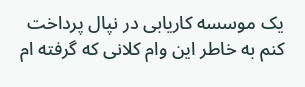یک موسسه کاریابی در نپال پرداخت کنم به خاطر این وام کلانی که گرفته ام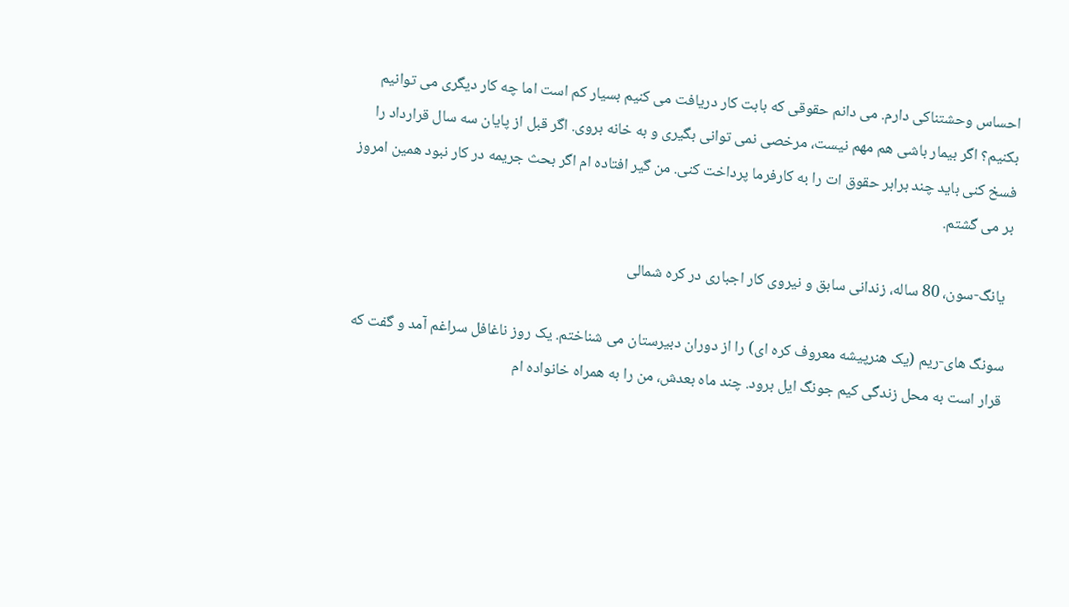احساس وحشتناکی دارم. می دانم حقوقی که بابت کار دریافت می کنیم بسیار کم است اما چه کار دیگری می توانیم بکنیم؟ اگر بیمار باشی هم مهم نیست، مرخصی نمی توانی بگیری و به خانه بروی. اگر قبل از پایان سه سال قرارداد را فسخ کنی باید چند برابر حقوق ات را به کارفرما پرداخت کنی. من گیر افتاده ام اگر بحث جریمه در کار نبود همین امروز بر می گشتم.

 یانگ-سون، 80 ساله، زندانی سابق و نیروی کار اجباری در کره شمالی

سونگ های-ریم (یک هنرپیشه معروف کره ای) را از دوران دبیرستان می شناختم. یک روز ناغافل سراغم آمد و گفت که قرار است به محل زندگی کیم جونگ ایل برود. چند ماه بعدش، من را به همراه خانواده ام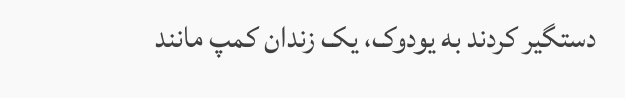دستگیر کردند به یودوک، یک زندان کمپ مانند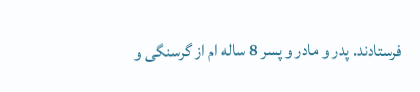فرستادند. پدر و مادر و پسر 8 ساله ام از گرسنگی و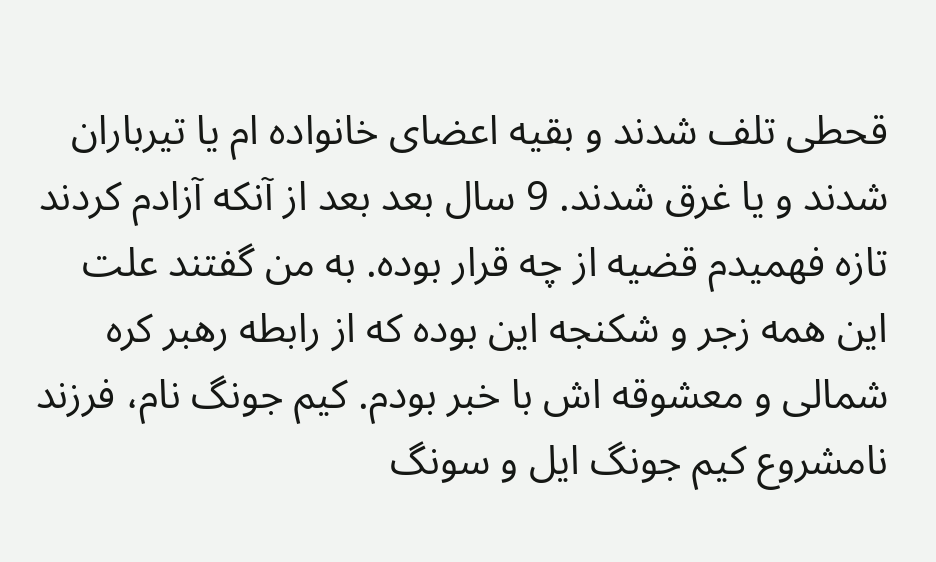قحطی تلف شدند و بقیه اعضای خانواده ام یا تیرباران شدند و یا غرق شدند. 9 سال بعد بعد از آنکه آزادم کردند تازه فهمیدم قضیه از چه قرار بوده. به من گفتند علت این همه زجر و شکنجه این بوده که از رابطه رهبر کره شمالی و معشوقه اش با خبر بودم. کیم جونگ نام، فرزند نامشروع کیم جونگ ایل و سونگ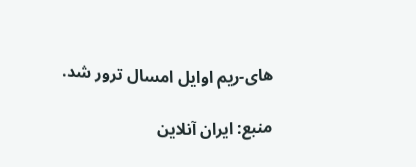های-ریم اوایل امسال ترور شد.

منبع: ایران آنلاین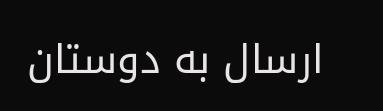ارسال به دوستان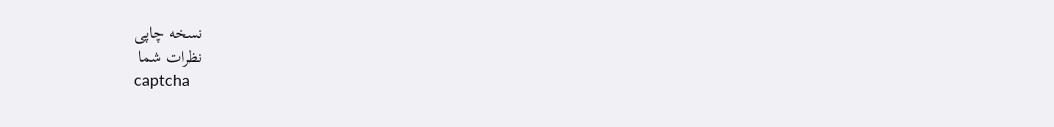نسخه چاپی
نظرات شما
captcha